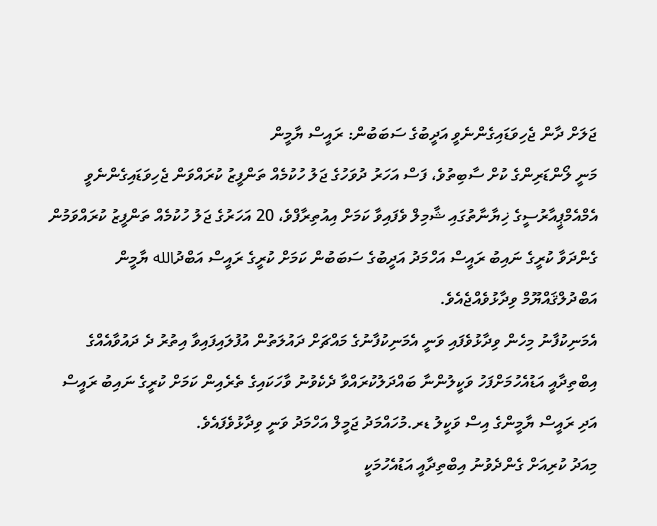ޖަލަށް ދާން ޖެހިވަޑައިގެންނެވީ އަދީބުގެ ސަބަބުން: ރައީސް ޔާމީން
މަނީ ލޯންޑަރިންގެ ކުށް ސާބިތުވެ، ފަސް އަހަރު ދުވަހުގެ ޖަލު ހުކުމެއް ތަންފީޒު ކުރައްވަން ޖެހިވަޑައިގެންނެވީ އެމްއެމްޕީއާރުސީގެ ޚިޔާނާތުގައި ޝާމިލް ވެފައިވާ ކަމަށް އިއުތިރާފްވެ، 20 އަހަރުގެ ޖަލު ހުކުމެއް ތަންފީޒު ކުރައްވަމުން ގެންދަވާ ކުރީގެ ނައިބު ރައީސް އަހްމަދު އަދީބުގެ ސަބަބުން ކަމަށް ކުރީގެ ރައީސް އަބްދުالله ޔާމީން އަބްދުލްޤައްޔޫމް ވިދާޅުވެއްޖެއެވެ.
އެމަނިކުފާނު މިހެން ވިދާޅުވެފައި ވަނީ އެމަނިކުފާނުގެ މައްޗަށް ދައުލަތުން އުފުލައިފައިވާ އިތުރު ދެ ދައުވާއެއްގެ އިބްތިދާއީ އަޑުއެހުމަށްފަހު ވަކީލުންނާ ބައްދަލުކުރައްވާ ދެކެވުނު ވާހަކައިގެ ތެރެއިން ކަމަށް ކުރީގެ ނައިބު ރައީސް އަދި ރައީސް ޔާމީންގެ އިސް ވަކީލު ޑރ.މުހައްމަދު ޖަމީލް އަހްމަދު ވަނީ ވިދާޅުވެފައެވެ.
މިއަދު ކުރިއަށް ގެންދެވުނު އިބްތިދާއީ އަޑުއެހުމަކީ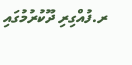ރ.ފުއްގިރި ދޫކުރުމުގައި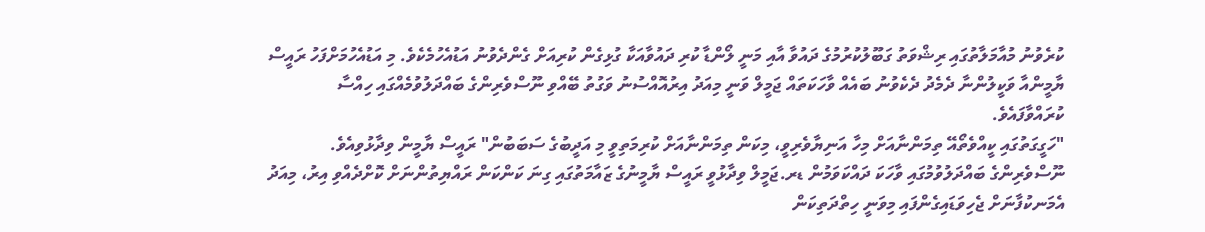ކުރެވުނު މުއާމަލާތުގައި ރިޝްވަތު ގަބޫލުކުރުމުގެ ދައުވާ އާއި މަނީ ލޯންޑާ ކުރި ދައުވާއަކާ ގުޅިގެން ކުރިއަށް ގެންދެވުނު އަޑުއެހުމެކެވެ. މި އަޑުއެހުމަށްފަހު ރައީސް ޔާމީންއާ ވަކީލުންނާ ދެމެދު ދެކެވުނު ބައެއް ވާހަކަތައް ޖަމީލް ވަނީ މިއަދު އިރުއޮއްސުނު ވަގުތު ބޭއްވި ނޫސްވެރިންގެ ބައްދަލުވުމެއްގައި ހިއްސާ ކުރައްވާފައެވެ.
"ހަގީގަތުގައި ކީއްވެތޯއޭ ތިމަންނާއަށް މިހާ އަނިޔާވެރިވީ، މިކަން ތިމަންނާއަށް ކުރިމަތިވީ މި އަދީބުގެ ސަބަބުން" ރައީސް ޔާމީން ވިދާޅުވިއެވެ.
ނޫސްވެރިންގެ ބައްދަލުވުމުގައި ވާހަކަ ދައްކަވަމުން ޑރ.ޖަމީލް ވިދާޅުވީ ރައީސް ޔާމީނުގެ ޒައާމަތުގައި ގިނަ ކަންކަން ރައްޔިތުންނަށް ކޮށްދެއްވި އިރު، މިއަދު އެމަނކުފާނަށް ޖެހިވަޑައިގެންފައި މިވަނީ ހިތްދަތިކަން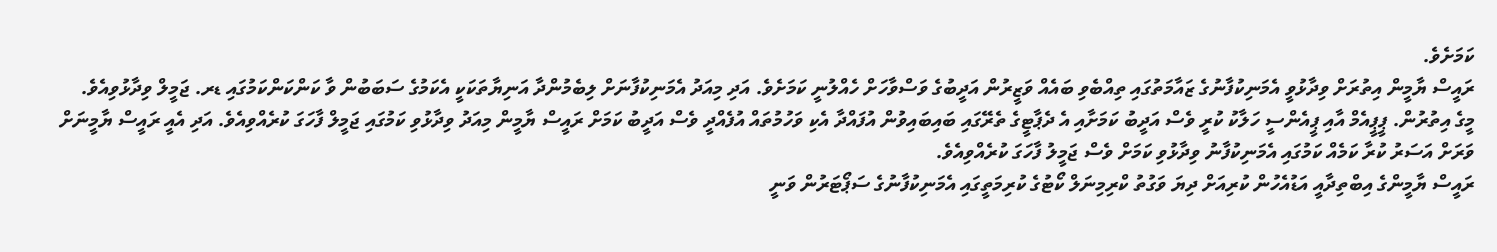ކަމަށެވެ.
ރައީސް ޔާމީން އިތުރަށް ވިދާޅުވީ އެމަނިކުފާނުގެ ޒައާމަތުގައި ތިއްބެވި ބައެއް ވަޒީރުން އަދީބުގެ ވަސްވާހަށް ހެއްލުނީ ކަމަށެވެ. އަދި މިއަދު އެމަނިކުފާނަށް ލިބެމުންދާ އަނިޔާތަކަކީ އެކަމުގެ ސަބަބުން ވާ ކަންކަންކަމުގައި ޑރ. ޖަމީލް ވިދާޅުވިއެވެ.
މީގެ އިތުރުން. ޕީޕީއެމް އާއި ޕީއެންސީ ހަލާކު ކުރީ ވެސް އަދީބު ކަމަށާއި އެ ދެޕާޓީގެ ތެރޭގައި ބައިބައިވުން އުފައްދާ އެކި ވަހުމުތައް އުފެއްދީ ވެސް އަދީބު ކަމަށް ރައީސް ޔާމީން މިއަދު ވިދާޅުވި ކަމުގައި ޖަމީލް ފާހަގަ ކުރެއްވިއެވެ. އަދި އެއީ ރައީސް ޔާމީނަށް ވަރަށް އަސަރު ކުރާ ކަމެއް ކަމުގައި އެމަނިކުފާނު ވިދާޅުވި ކަމަށް ވެސް ޖަމީލު ފާހަގަ ކުރެއްވިއެވެ.
ރައީސް ޔާމީންގެ އިބްތިދާއީ އަޑުއެހުން ކުރިއަށް ދިޔަ ވަގުތު ކްރިމިނަލް ކޯޓުގެ ކުރިމަތީގައި އެމަނިކުފާނުގެ ސަޕޯޓަރުން ވަނީ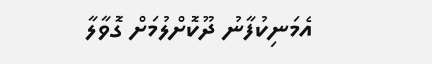އެމަނިކުފާނު ދޫކޮށްލުމަށް ގޮވާލާ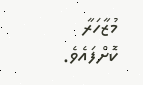މުޒާހަރާ ކޮށްފައެވެ.